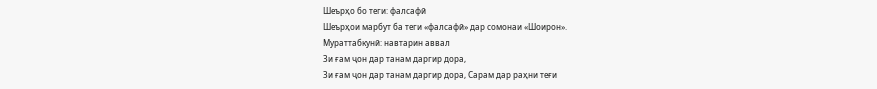Шеърҳо бо теги: фалсафӣ
Шеърҳои марбут ба теги «фалсафӣ» дар сомонаи «Шоирон».
Мураттабкунӣ: навтарин аввал
Зи ғам ҷон дар танам даргир дора,
Зи ғам ҷон дар танам даргир дора, Сарам дар раҳни теғи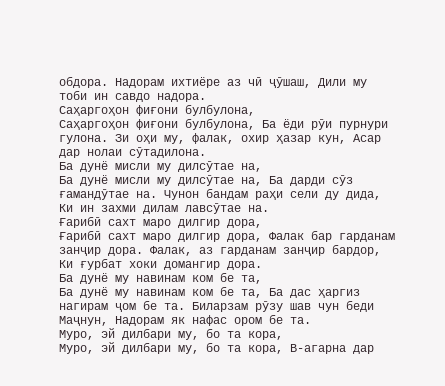обдора. Надорам ихтиёре аз чӣ ҷӯшаш, Дили му тоби ин савдо надора.
Саҳаргоҳон фиғони булбулона,
Саҳаргоҳон фиғони булбулона, Ба ёди рӯи пурнури гулона. Зи оҳи му, фалак, охир ҳазар кун, Асар дар нолаи сӯтадилона.
Ба дунё мисли му дилсӯтае на,
Ба дунё мисли му дилсӯтае на, Ба дарди сӯз ғамандӯтае на. Чунон бандам раҳи сели ду дида, Ки ин захми дилам лавсӯтае на.
Ғарибӣ сахт маро дилгир дора,
Ғарибӣ сахт маро дилгир дора, Фалак бар гарданам занҷир дора. Фалак, аз гарданам занҷир бардор, Ки ғурбат хоки домангир дора.
Ба дунё му навинам ком бе та,
Ба дунё му навинам ком бе та, Ба дас ҳаргиз нагирам ҷом бе та. Биларзам рӯзу шав чун беди Маҷнун, Надорам як нафас ором бе та.
Муро, эй дилбари му, бо та кора,
Муро, эй дилбари му, бо та кора, В-агарна дар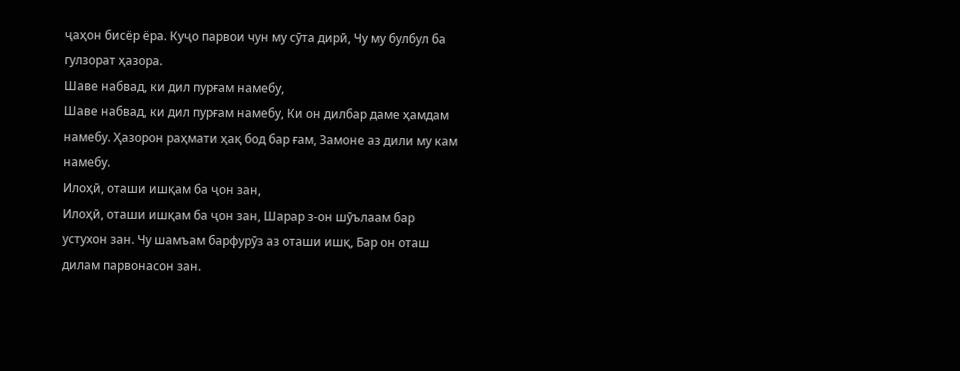ҷаҳон бисёр ёра. Куҷо парвои чун му сӯта дирӣ, Чу му булбул ба гулзорат ҳазора.
Шаве набвад, ки дил пурғам намебу,
Шаве набвад, ки дил пурғам намебу, Ки он дилбар даме ҳамдам намебу. Ҳазорон раҳмати ҳақ бод бар ғам, Замоне аз дили му кам намебу.
Илоҳӣ, оташи ишқам ба ҷон зан,
Илоҳӣ, оташи ишқам ба ҷон зан, Шарар з-он шӯълаам бар устухон зан. Чу шамъам барфурӯз аз оташи ишқ, Бар он оташ дилам парвонасон зан.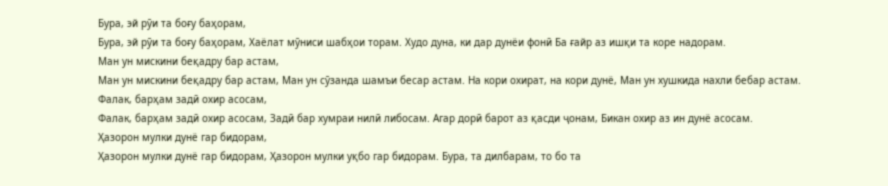Бура, эй рӯи та боғу баҳорам,
Бура, эй рӯи та боғу баҳорам, Хаёлат мӯниси шабҳои торам. Худо дуна, ки дар дунёи фонӣ Ба ғайр аз ишқи та коре надорам.
Ман ун мискини беқадру бар астам,
Ман ун мискини беқадру бар астам, Ман ун сӯзанда шамъи бесар астам. На кори охират, на кори дунё, Ман ун хушкида нахли бебар астам.
Фалак, барҳам задӣ охир асосам,
Фалак, барҳам задӣ охир асосам, Задӣ бар хумраи нилӣ либосам. Агар дорӣ барот аз қасди ҷонам, Бикан охир аз ин дунё асосам.
Ҳазорон мулки дунё гар бидорам,
Ҳазорон мулки дунё гар бидорам, Ҳазорон мулки уқбо гар бидорам. Бура, та дилбарам, то бо та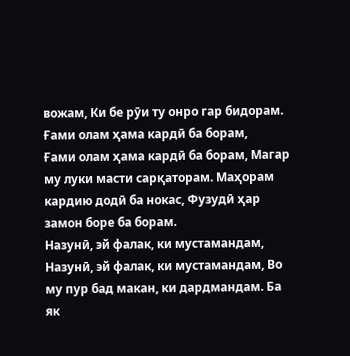вожам, Ки бе рӯи ту онро гар бидорам.
Ғами олам ҳама кардӣ ба борам,
Ғами олам ҳама кардӣ ба борам, Магар му луки масти сарқаторам. Маҳорам кардию додӣ ба нокас, Фузудӣ ҳар замон боре ба борам.
Назунӣ, эй фалак, ки мустамандам,
Назунӣ, эй фалак, ки мустамандам, Во му пур бад макан, ки дардмандам. Ба як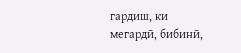гардиш, ки мегардӣ, бибинӣ,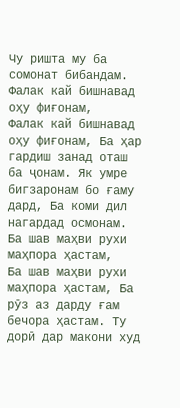Чу ришта му ба сомонат бибандам.
Фалак кай бишнавад оҳу фиғонам,
Фалак кай бишнавад оҳу фиғонам, Ба ҳар гардиш занад оташ ба ҷонам. Як умре бигзаронам бо ғаму дард, Ба коми дил нагардад осмонам.
Ба шав маҳви рухи маҳпора ҳастам,
Ба шав маҳви рухи маҳпора ҳастам, Ба рӯз аз дарду ғам бечора ҳастам. Ту дорӣ дар макони худ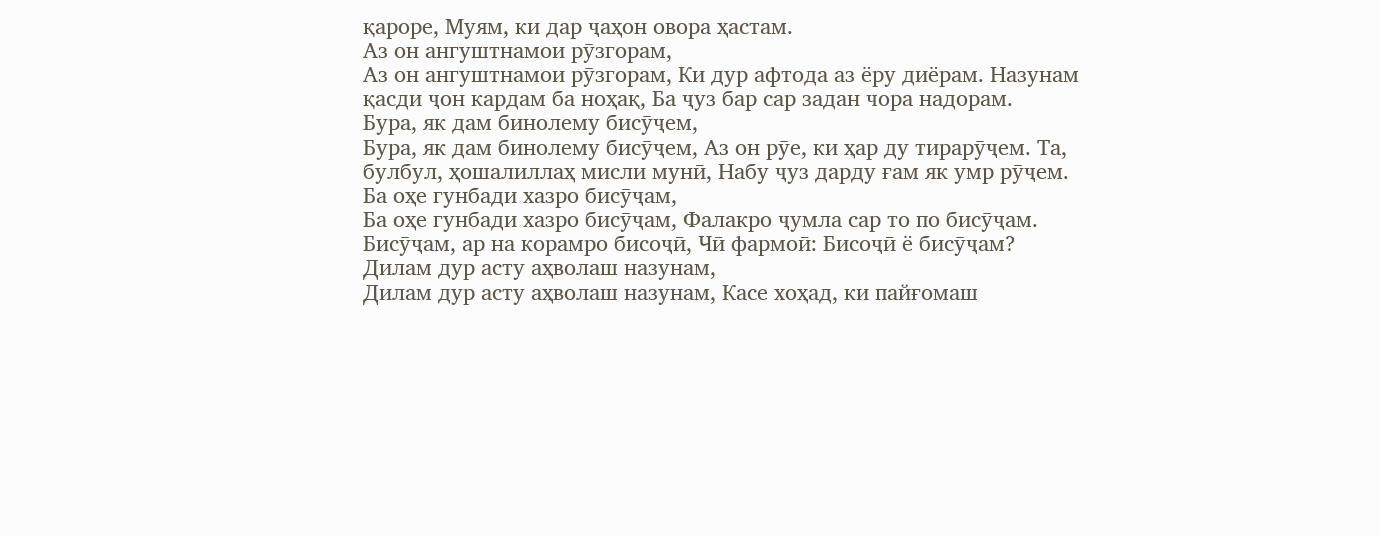қароре, Муям, ки дар ҷаҳон овора ҳастам.
Аз он ангуштнамои рӯзгорам,
Аз он ангуштнамои рӯзгорам, Ки дур афтода аз ёру диёрам. Назунам қасди ҷон кардам ба ноҳақ, Ба ҷуз бар сар задан чора надорам.
Бура, як дам бинолему бисӯҷем,
Бура, як дам бинолему бисӯҷем, Аз он рӯе, ки ҳар ду тирарӯҷем. Та, булбул, ҳошалиллаҳ мисли мунӣ, Набу ҷуз дарду ғам як умр рӯҷем.
Ба оҳе гунбади хазро бисӯҷам,
Ба оҳе гунбади хазро бисӯҷам, Фалакро ҷумла сар то по бисӯҷам. Бисӯҷам, ар на корамро бисоҷӣ, Чӣ фармоӣ: Бисоҷӣ ё бисӯҷам?
Дилам дур асту аҳволаш назунам,
Дилам дур асту аҳволаш назунам, Касе хоҳад, ки пайғомаш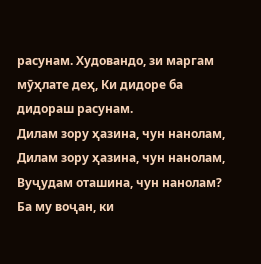расунам. Худовандо, зи маргам мӯҳлате деҳ, Ки дидоре ба дидораш расунам.
Дилам зору ҳазина, чун нанолам,
Дилам зору ҳазина, чун нанолам, Вуҷудам оташина, чун нанолам? Ба му воҷан, ки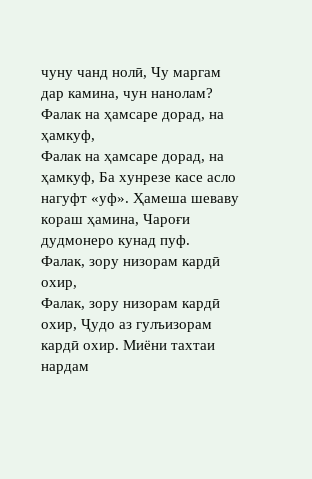чуну чанд нолӣ, Чу маргам дар камина, чун нанолам?
Фалак на ҳамсаре дорад, на ҳамкуф,
Фалак на ҳамсаре дорад, на ҳамкуф, Ба хунрезе касе асло нагуфт «уф». Ҳамеша шеваву кораш ҳамина, Чароғи дудмонеро кунад пуф.
Фалак, зору низорам кардӣ охир,
Фалак, зору низорам кардӣ охир, Ҷудо аз гулъизорам кардӣ охир. Миёни тахтаи нардам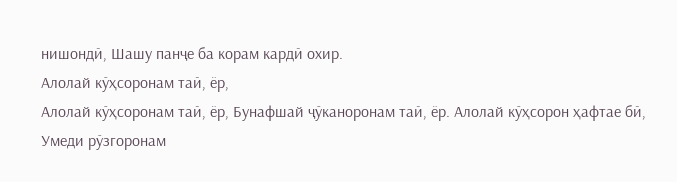нишондӣ, Шашу панҷе ба корам кардӣ охир.
Алолай кӯҳсоронам таӣ, ёр,
Алолай кӯҳсоронам таӣ, ёр, Бунафшай ҷӯканоронам таӣ, ёр. Алолай кӯҳсорон ҳафтае бӣ, Умеди рӯзгоронам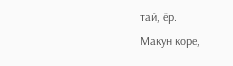таӣ, ёр.
Макун коре,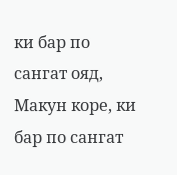ки бар по сангат ояд,
Макун коре, ки бар по сангат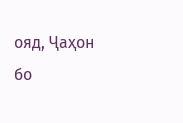ояд, Ҷаҳон бо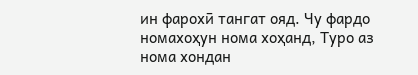ин фарохӣ тангат ояд. Чу фардо номахоҳун нома хоҳанд, Туро аз нома хондан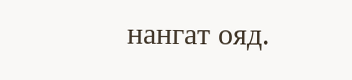нангат ояд.